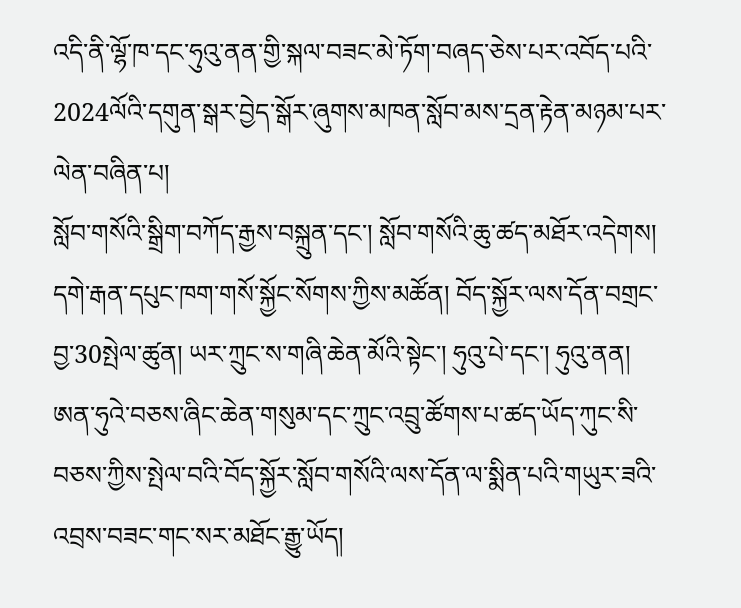འདི་ནི་ལྷོ་ཁ་དང་ཧུའུ་ནན་གྱི་སྐལ་བཟང་མེ་ཏོག་བཞད་ཅེས་པར་འབོད་པའི་2024ལོའི་དགུན་སྒར་བྱེད་སྒོར་ཞུགས་མཁན་སློབ་མས་དྲན་རྟེན་མཉམ་པར་ལེན་བཞིན་པ།
སློབ་གསོའི་སྒྲིག་བཀོད་རྒྱས་བསྐྲུན་དང་། སློབ་གསོའི་ཆུ་ཚད་མཐོར་འདེགས། དགེ་རྒན་དཔུང་ཁག་གསོ་སྐྱོང་སོགས་ཀྱིས་མཚོན། བོད་སྐྱོར་ལས་དོན་བགྲང་བྱ་30སྤེལ་ཚུན། ཡར་ཀྲུང་ས་གཞི་ཆེན་མོའི་སྟེང་། ཧུའུ་པེ་དང་། ཧུའུ་ནན། ཨན་ཧུའེ་བཅས་ཞིང་ཆེན་གསུམ་དང་ཀྲུང་འབྲུ་ཚོགས་པ་ཚད་ཡོད་ཀུང་སི་བཅས་ཀྱིས་སྤེལ་བའི་བོད་སྐྱོར་སློབ་གསོའི་ལས་དོན་ལ་སྨིན་པའི་གཡུར་ཟའི་འབྲས་བཟང་གང་སར་མཐོང་རྒྱུ་ཡོད།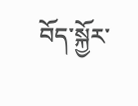བོད་སྐྱོར་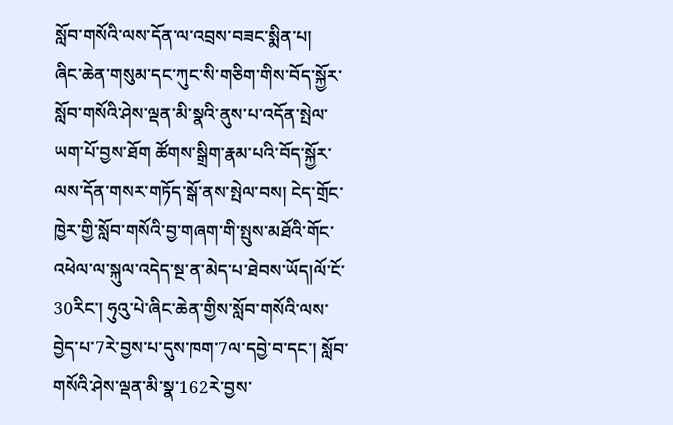སློབ་གསོའི་ལས་དོན་ལ་འབྲས་བཟང་སྨིན་པ།
ཞིང་ཆེན་གསུམ་དང་ཀུང་སི་གཅིག་གིས་བོད་སྐྱོར་སློབ་གསོའི་ཤེས་ལྡན་མི་སྣའི་ནུས་པ་འདོན་སྤེལ་ཡག་པོ་བྱས་ཐོག ཚོགས་སྒྲིག་རྣམ་པའི་བོད་སྐྱོར་ལས་དོན་གསར་གཏོད་སྒོ་ནས་སྤེལ་བས། ངེད་གྲོང་ཁྱེར་གྱི་སློབ་གསོའི་བྱ་གཞག་གི་སྤུས་མཐོའི་གོང་འཕེལ་ལ་སྐུལ་འདེད་སྔ་ན་མེད་པ་ཐེབས་ཡོད།ལོ་ངོ་30རིང་། ཧུའུ་པེ་ཞིང་ཆེན་གྱིས་སློབ་གསོའི་ལས་བྱེད་པ་7རེ་བྱས་པ་དུས་ཁག་7ལ་དབྱེ་བ་དང་། སློབ་གསོའི་ཤེས་ལྡན་མི་སྣ་162རེ་བྱས་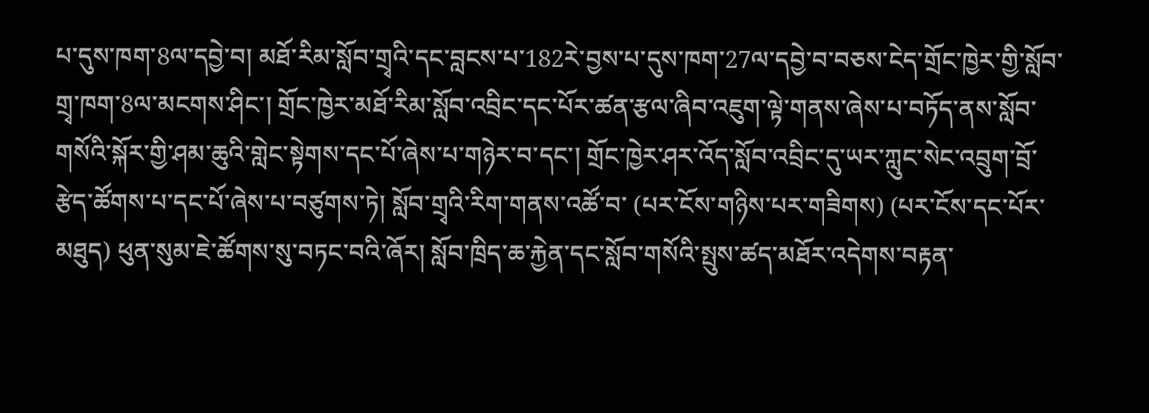པ་དུས་ཁག་8ལ་དབྱེ་བ། མཐོ་རིམ་སློབ་གྲྭའི་དང་བླངས་པ་182རེ་བྱས་པ་དུས་ཁག་27ལ་དབྱེ་བ་བཅས་ངེད་གྲོང་ཁྱེར་གྱི་སློབ་གྲྭ་ཁག་8ལ་མངགས་ཤིང་། གྲོང་ཁྱེར་མཐོ་རིམ་སློབ་འབྲིང་དང་པོར་ཚན་རྩལ་ཞིབ་འཇུག་ལྟེ་གནས་ཞེས་པ་བཏོད་ནས་སློབ་གསོའི་སྐོར་གྱི་ཤམ་ཆུའི་གླེང་སྟེགས་དང་པོ་ཞེས་པ་གཉེར་བ་དང་། གྲོང་ཁྱེར་ཤར་འོད་སློབ་འབྲིང་དུ་ཡར་ཀླུང་སེང་འབྲུག་བྲོ་རྩེད་ཚོགས་པ་དང་པོ་ཞེས་པ་བཙུགས་ཏེ། སློབ་གྲྭའི་རིག་གནས་འཚོ་བ་ (པར་ངོས་གཉིས་པར་གཟིགས) (པར་ངོས་དང་པོར་མཐུད) ཕུན་སུམ་ཇེ་ཚོགས་སུ་བཏང་བའི་ཞོར། སློབ་ཁྲིད་ཆ་རྐྱེན་དང་སློབ་གསོའི་སྤུས་ཚད་མཐོར་འདེགས་བརྟན་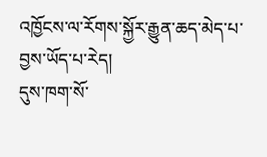འཁྱོངས་ལ་རོགས་སྐྱོར་རྒྱུན་ཆད་མེད་པ་བྱས་ཡོད་པ་རེད།
དུས་ཁག་སོ་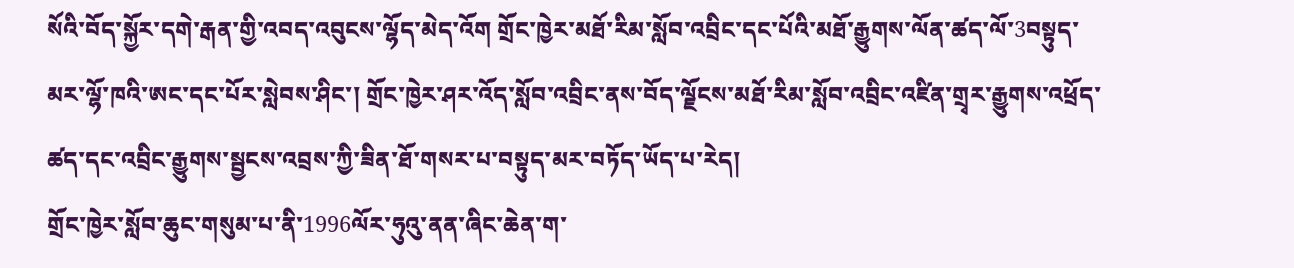སོའི་བོད་སྐྱོར་དགེ་རྒན་གྱི་འབད་འབུངས་ལྷོད་མེད་འོག གྲོང་ཁྱེར་མཐོ་རིམ་སློབ་འབྲིང་དང་པོའི་མཐོ་རྒྱུགས་ལོན་ཚད་ལོ་3བསྟུད་མར་ལྷོ་ཁའི་ཨང་དང་པོར་སླེབས་ཤིང་། གྲོང་ཁྱེར་ཤར་འོད་སློབ་འབྲིང་ནས་བོད་ལྗོངས་མཐོ་རིམ་སློབ་འབྲིང་འཛིན་གྲྭར་རྒྱུགས་འཕྲོད་ཚད་དང་འབྲིང་རྒྱུགས་སྦྱངས་འབྲས་ཀྱི་ཟིན་ཐོ་གསར་པ་བསྟུད་མར་བཏོད་ཡོད་པ་རེད།
གྲོང་ཁྱེར་སློབ་ཆུང་གསུམ་པ་ནི་1996ལོར་ཧུའུ་ནན་ཞིང་ཆེན་ག་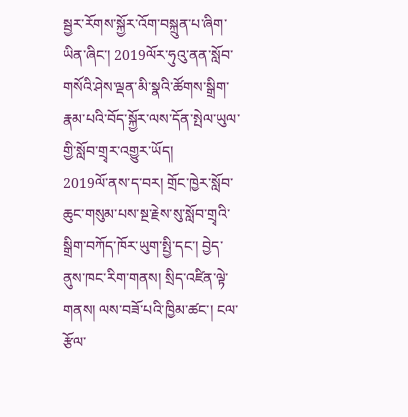སྦྱར་རོགས་སྐྱོར་འོག་བསྐྲུན་པ་ཞིག་ཡིན་ཞིང་། 2019ལོར་ཧུའུ་ནན་སློབ་གསོའི་ཤེས་ལྡན་མི་སྣའི་ཚོགས་སྒྲིག་རྣམ་པའི་བོད་སྐྱོར་ལས་དོན་སྤེལ་ཡུལ་གྱི་སློབ་གྲྭར་འགྱུར་ཡོད།
2019ལོ་ནས་ད་བར། གྲོང་ཁྱེར་སློབ་ཆུང་གསུམ་པས་སྔ་རྗེས་སུ་སློབ་གྲྭའི་སྒྲིག་བཀོད་ཁོར་ཡུག་སྤྱི་དང་། བྱེད་ནུས་ཁང་རིག་གནས། སྲིད་འཛིན་ལྟེ་གནས། ལས་བཟོ་པའི་ཁྱིམ་ཚང་། ངལ་རྩོལ་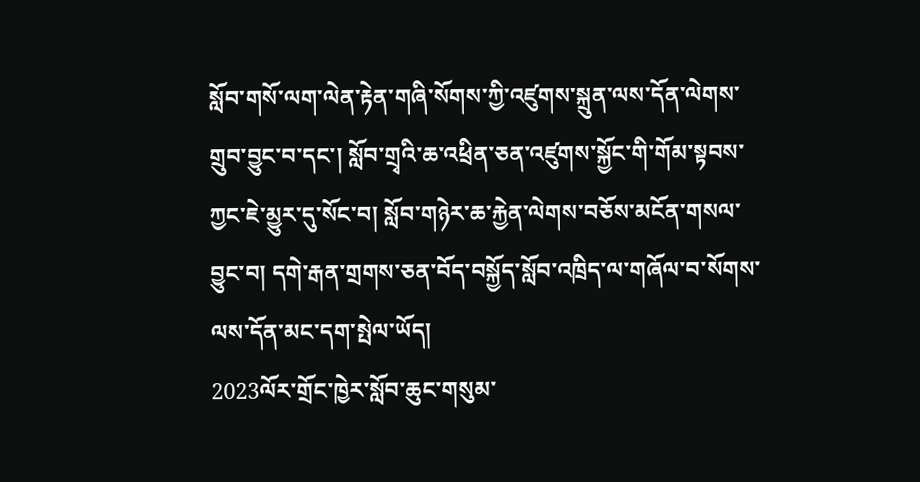སློབ་གསོ་ལག་ལེན་རྟེན་གཞི་སོགས་ཀྱི་འཛུགས་སྐྲུན་ལས་དོན་ལེགས་གྲུབ་བྱུང་བ་དང་། སློབ་གྲྭའི་ཆ་འཕྲིན་ཅན་འཛུགས་སྐྱོང་གི་གོམ་སྟབས་ཀྱང་ཇེ་མྱུར་དུ་སོང་བ། སློབ་གཉེར་ཆ་རྐྱེན་ལེགས་བཅོས་མངོན་གསལ་བྱུང་བ། དགེ་རྒན་གྲགས་ཅན་བོད་བསྐྱོད་སློབ་འཁྲིད་ལ་གཞོལ་བ་སོགས་ལས་དོན་མང་དག་སྤེལ་ཡོད།
2023ལོར་གྲོང་ཁྱེར་སློབ་ཆུང་གསུམ་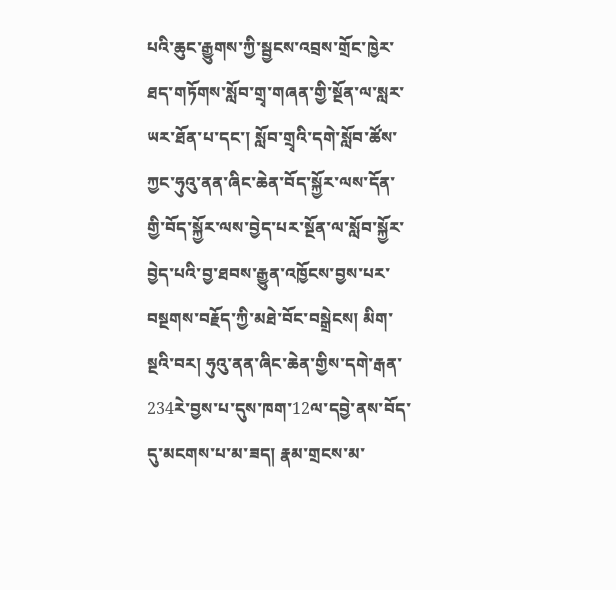པའི་ཆུང་རྒྱུགས་ཀྱི་སྦྱངས་འབྲས་གྲོང་ཁྱེར་ཐད་གཏོགས་སློབ་གྲྭ་གཞན་གྱི་སྔོན་ལ་སླར་ཡར་ཐོན་པ་དང་། སློབ་གྲྭའི་དགེ་སློབ་ཚོས་ཀྱང་ཧུའུ་ནན་ཞིང་ཆེན་བོད་སྐྱོར་ལས་དོན་གྱི་བོད་སྐྱོར་ལས་བྱེད་པར་སྔོན་ལ་སློབ་སྐྱོར་བྱེད་པའི་བྱ་ཐབས་རྒྱུན་འཁྱོངས་བྱས་པར་བསྔགས་བརྗོད་ཀྱི་མཐེ་བོང་བསྒྲེངས། མིག་སྔའི་བར། ཧུའུ་ནན་ཞིང་ཆེན་གྱིས་དགེ་རྒན་234རེ་བྱས་པ་དུས་ཁག་12ལ་དབྱེ་ནས་བོད་དུ་མངགས་པ་མ་ཟད། རྣམ་གྲངས་མ་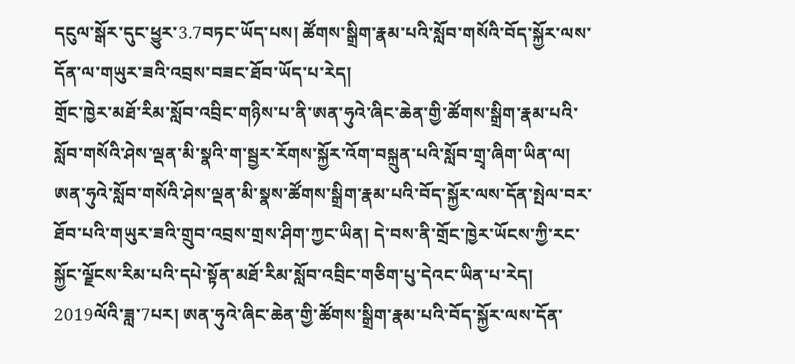དངུལ་སྒོར་དུང་ཕྱུར་3.7བཏང་ཡོད་པས། ཚོགས་སྒྲིག་རྣམ་པའི་སློབ་གསོའི་བོད་སྐྱོར་ལས་དོན་ལ་གཡུར་ཟའི་འབྲས་བཟང་ཐོབ་ཡོད་པ་རེད།
གྲོང་ཁྱེར་མཐོ་རིམ་སློབ་འབྲིང་གཉིས་པ་ནི་ཨན་ཧུའེ་ཞིང་ཆེན་གྱི་ཚོགས་སྒྲིག་རྣམ་པའི་སློབ་གསོའི་ཤེས་ལྡན་མི་སྣའི་ག་སྦྱར་རོགས་སྐྱོར་འོག་བསྐྲུན་པའི་སློབ་གྲྭ་ཞིག་ཡིན་ལ། ཨན་ཧུའེ་སློབ་གསོའི་ཤེས་ལྡན་མི་སྣས་ཚོགས་སྒྲིག་རྣམ་པའི་བོད་སྐྱོར་ལས་དོན་སྤེལ་བར་ཐོབ་པའི་གཡུར་ཟའི་གྲུབ་འབྲས་གྲས་ཤིག་ཀྱང་ཡིན། དེ་བས་ནི་གྲོང་ཁྱེར་ཡོངས་ཀྱི་རང་སྐྱོང་ལྗོངས་རིམ་པའི་དཔེ་སྟོན་མཐོ་རིམ་སློབ་འབྲིང་གཅིག་པུ་དེའང་ཡིན་པ་རེད།
2019ལོའི་ཟླ་7པར། ཨན་ཧུའེ་ཞིང་ཆེན་གྱི་ཚོགས་སྒྲིག་རྣམ་པའི་བོད་སྐྱོར་ལས་དོན་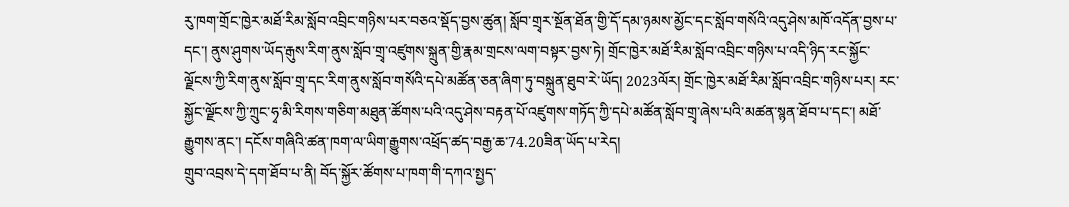རུ་ཁག་གྲོང་ཁྱེར་མཐོ་རིམ་སློབ་འབྲིང་གཉིས་པར་བཅའ་སྡོད་བྱས་ཚུན། སློབ་གྲྭར་སྔོན་ཐོན་གྱི་དོ་དམ་ཉམས་མྱོང་དང་སློབ་གསོའི་འདུ་ཤེས་མཁོ་འདོན་བྱས་པ་དང་། ནུས་ཤུགས་ཡོད་རྒུས་རིག་ནུས་སློབ་གྲྭ་འཛུགས་སྐྲུན་གྱི་རྣམ་གྲངས་ལག་བསྟར་བྱས་ཏེ། གྲོང་ཁྱེར་མཐོ་རིམ་སློབ་འབྲིང་གཉིས་པ་འདི་ཉིད་རང་སྐྱོང་ལྗོངས་ཀྱི་རིག་ནུས་སློབ་གྲྭ་དང་རིག་ནུས་སློབ་གསོའི་དཔེ་མཚོན་ཅན་ཞིག་ཏུ་བསྐྲུན་ཐུབ་རེ་ཡོད། 2023ལོར། གྲོང་ཁྱེར་མཐོ་རིམ་སློབ་འབྲིང་གཉིས་པར། རང་སྐྱོང་ལྗོངས་ཀྱི་ཀྲུང་ཧྭ་མི་རིགས་གཅིག་མཐུན་ཚོགས་པའི་འདུ་ཤེས་བརྟན་པོ་འཛུགས་གཏོད་ཀྱི་དཔེ་མཚོན་སློབ་གྲྭ་ཞེས་པའི་མཚན་སྙན་ཐོབ་པ་དང་། མཐོ་རྒྱུགས་ནང་། དངོས་གཞིའི་ཚན་ཁག་ལ་ཡིག་རྒྱུགས་འཕྲོད་ཚད་བརྒྱ་ཆ་74.20ཟིན་ཡོད་པ་རེད།
གྲུབ་འབྲས་དེ་དག་ཐོབ་པ་ནི། བོད་སྐྱོར་ཚོགས་པ་ཁག་གི་དཀའ་སྤྱད་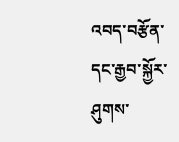འབད་བརྩོན་དང་རྒྱབ་སྐྱོར་ཤུགས་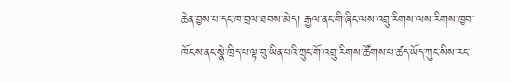ཆེན་བྱས་པ་དང་ཁ་བྲལ་ཐབས་མེད། རྒྱལ་ནང་གི་ཞིང་ལས་འབྲུ་རིགས་ལས་རིགས་ཁྱབ་ཁོངས་ནང་སྣེ་ཁྲིད་པ་ལྟ་བུ་ཡིན་པའི་ཀྲུང་གོ་འབྲུ་རིགས་ཚོགས་པ་ཚད་ཡོད་ཀུང་སིས་རང་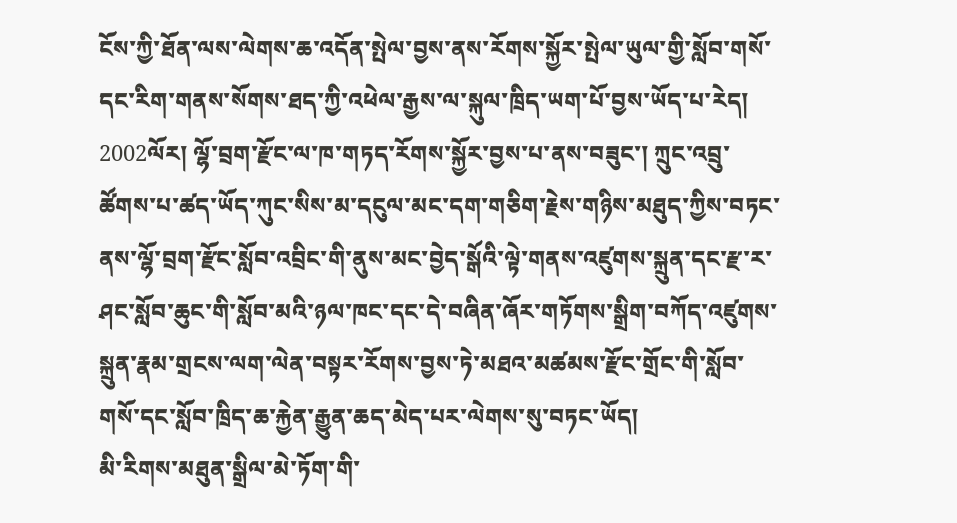ངོས་ཀྱི་ཐོན་ལས་ལེགས་ཆ་འདོན་སྤེལ་བྱས་ནས་རོགས་སྐྱོར་སྤེལ་ཡུལ་གྱི་སློབ་གསོ་དང་རིག་གནས་སོགས་ཐད་ཀྱི་འཕེལ་རྒྱས་ལ་སྐུལ་ཁྲིད་ཡག་པོ་བྱས་ཡོད་པ་རེད།
2002ལོར། ལྷོ་བྲག་རྫོང་ལ་ཁ་གཏད་རོགས་སྐྱོར་བྱས་པ་ནས་བཟུང་། ཀྲུང་འབྲུ་ཚོགས་པ་ཚད་ཡོད་ཀུང་སིས་མ་དངུལ་མང་དག་གཅིག་རྗེས་གཉིས་མཐུད་ཀྱིས་བཏང་ནས་ལྷོ་བྲག་རྫོང་སློབ་འབྲིང་གི་ནུས་མང་བྱེད་སྒོའི་ལྟེ་གནས་འཛུགས་སྐྲུན་དང་རྫ་ར་ཤང་སློབ་ཆུང་གི་སློབ་མའི་ཉལ་ཁང་དང་དེ་བཞིན་ཞོར་གཏོགས་སྒྲིག་བཀོད་འཛུགས་སྐྲུན་རྣམ་གྲངས་ལག་ལེན་བསྟར་རོགས་བྱས་ཏེ་མཐའ་མཚམས་རྫོང་གྲོང་གི་སློབ་གསོ་དང་སློབ་ཁྲིད་ཆ་རྐྱེན་རྒྱུན་ཆད་མེད་པར་ལེགས་སུ་བཏང་ཡོད།
མི་རིགས་མཐུན་སྒྲིལ་མེ་ཏོག་གི་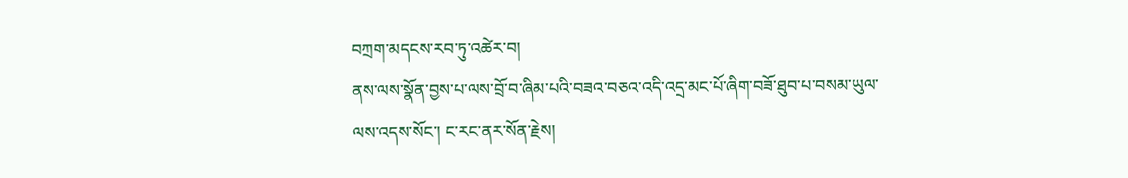བཀྲག་མདངས་རབ་ཏུ་འཚེར་བ།
ནས་ལས་སྣོན་བྱས་པ་ལས་བྲོ་བ་ཞིམ་པའི་བཟའ་བཅའ་འདི་འདྲ་མང་པོ་ཞིག་བཟོ་ཐུབ་པ་བསམ་ཡུལ་ལས་འདས་སོང་། ང་རང་ནར་སོན་རྗེས།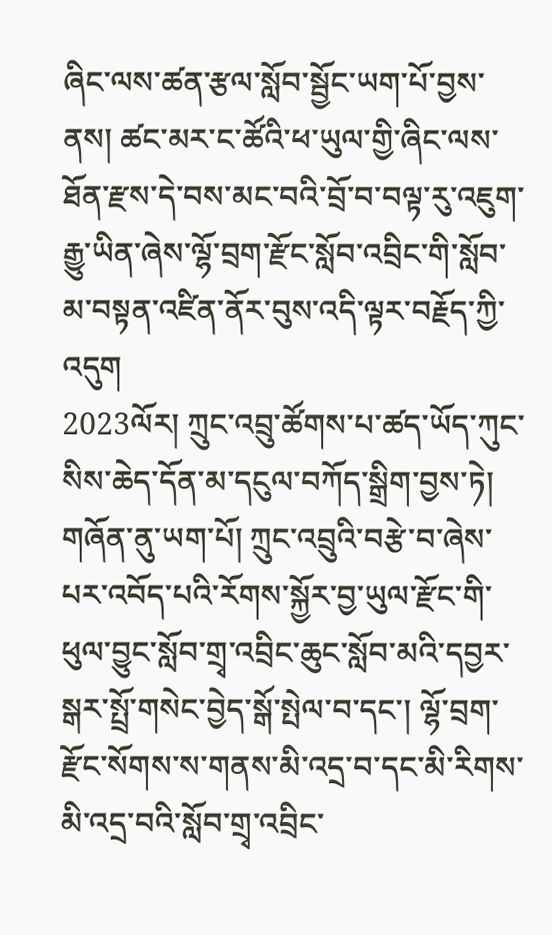ཞིང་ལས་ཚན་རྩལ་སློབ་སྦྱོང་ཡག་པོ་བྱས་ནས། ཚང་མར་ང་ཚོའི་ཕ་ཡུལ་གྱི་ཞིང་ལས་ཐོན་རྫས་དེ་བས་མང་བའི་བྲོ་བ་བལྟ་རུ་འཇུག་རྒྱུ་ཡིན་ཞེས་ལྷོ་བྲག་རྫོང་སློབ་འབྲིང་གི་སློབ་མ་བསྟན་འཛིན་ནོར་བུས་འདི་ལྟར་བརྗོད་ཀྱི་འདུག
2023ལོར། ཀྲུང་འབྲུ་ཚོགས་པ་ཚད་ཡོད་ཀུང་སིས་ཆེད་དོན་མ་དངུལ་བཀོད་སྒྲིག་བྱས་ཏེ། གཞོན་ནུ་ཡག་པོ། ཀྲུང་འབྲུའི་བརྩེ་བ་ཞེས་པར་འབོད་པའི་རོགས་སྐྱོར་བྱ་ཡུལ་རྫོང་གི་ཕུལ་བྱུང་སློབ་གྲྭ་འབྲིང་ཆུང་སློབ་མའི་དབྱར་སྒར་སྤྲོ་གསེང་བྱེད་སྒོ་སྤེལ་བ་དང་། ལྷོ་བྲག་རྫོང་སོགས་ས་གནས་མི་འདྲ་བ་དང་མི་རིགས་མི་འདྲ་བའི་སློབ་གྲྭ་འབྲིང་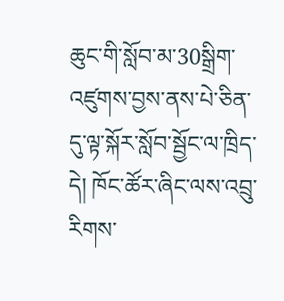ཆུང་གི་སློབ་མ་30སྒྲིག་འཛུགས་བྱས་ནས་པེ་ཅིན་དུ་ལྟ་སྐོར་སློབ་སྦྱོང་ལ་ཁྲིད་དེ། ཁོང་ཚོར་ཞིང་ལས་འབྲུ་རིགས་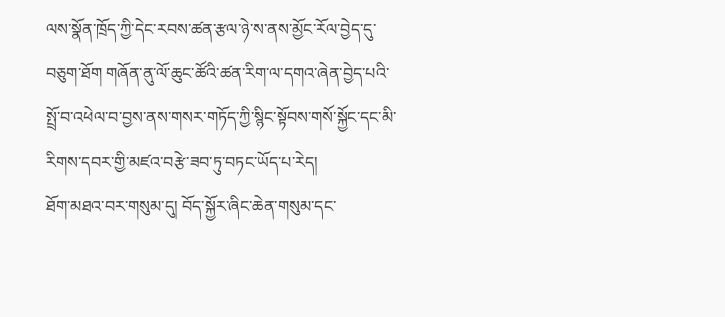ལས་སྣོན་ཁྲོད་ཀྱི་དེང་རབས་ཚན་རྩལ་ཉེ་ས་ནས་མྱོང་རོལ་བྱེད་དུ་བཅུག་ཐོག གཞོན་ནུ་ལོ་ཆུང་ཚོའི་ཚན་རིག་ལ་དགའ་ཞེན་བྱེད་པའི་སྤྲོ་བ་འཕེལ་བ་བྱས་ནས་གསར་གཏོད་ཀྱི་སྙིང་སྟོབས་གསོ་སྐྱོང་དང་མི་རིགས་དབར་གྱི་མཛའ་བརྩེ་ཟབ་ཏུ་བཏང་ཡོད་པ་རེད།
ཐོག་མཐའ་བར་གསུམ་དུ། བོད་སྐྱོར་ཞིང་ཆེན་གསུམ་དང་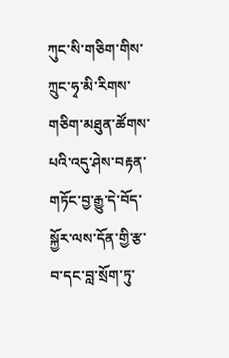ཀུང་སི་གཅིག་གིས་ཀྲུང་ཧྭ་མི་རིགས་གཅིག་མཐུན་ཚོགས་པའི་འདུ་ཤེས་བརྟན་གཏོང་བྱ་རྒྱུ་དེ་བོད་སྐྱོར་ལས་དོན་གྱི་རྩ་བ་དང་བླ་སྲོག་ཏུ་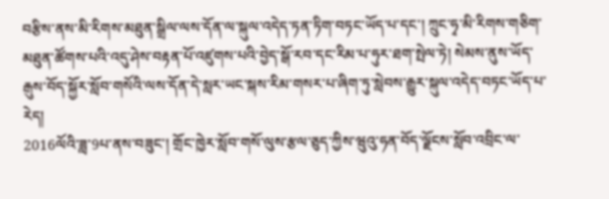བརྩིས་ནས་མི་རིགས་མཐུན་སྒྲིལ་ལས་དོན་ལ་སྐུལ་འདེད་ཏན་ཏིག་བཏང་ཡོད་པ་དང་། ཀྲུང་ཧྭ་མི་རིགས་གཅིག་མཐུན་ཚོགས་པའི་འདུ་ཤེས་བརྟན་པོ་འཛུགས་པའི་བྱེད་སྒོ་རབ་དང་རིམ་པ་ཧུར་ཐག་སྤེལ་ཏེ། སེམས་ནུས་ཡོད་རྒུས་བོད་སྐྱོར་སློབ་གསོའི་ལས་དོན་དེ་སླར་ཡང་སྐས་རིམ་གསར་པ་ཞིག་ཏུ་སླེབས་རྒྱུར་སྐུལ་འདེད་བཏང་ཡོད་པ་རེད།
2016ལོའི་ཟླ་9པ་ནས་བཟུང་། གྲོང་ཁྱེར་སློབ་གསོ་ལུས་རྩལ་ཅུད་ཀྱིས་ཝུའུ་ཧན་བོད་ལྗོངས་སློབ་འབྲིང་ལ་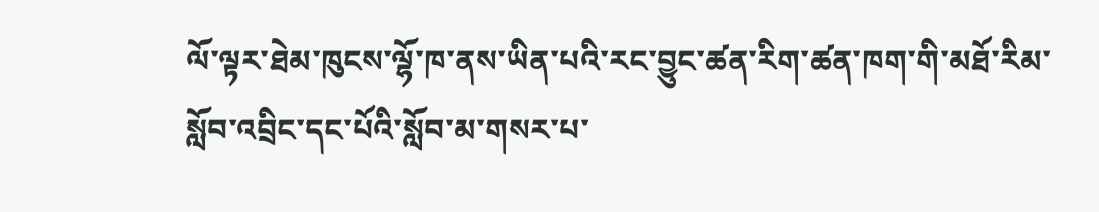ལོ་ལྟར་ཐེམ་ཁུངས་ལྷོ་ཁ་ནས་ཡིན་པའི་རང་བྱུང་ཚན་རིག་ཚན་ཁག་གི་མཐོ་རིམ་སློབ་འབྲིང་དང་པོའི་སློབ་མ་གསར་པ་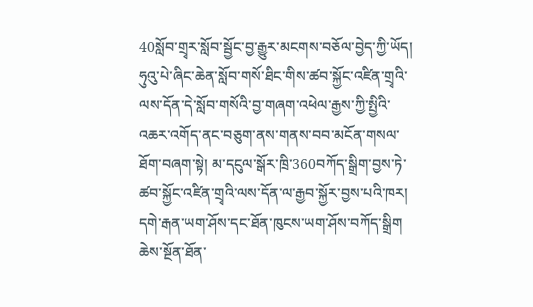40སློབ་གྲྭར་སློབ་སྦྱོང་བྱ་རྒྱུར་མངགས་བཅོལ་བྱེད་ཀྱི་ཡོད།
ཧུའུ་པེ་ཞིང་ཆེན་སློབ་གསོ་ཐིང་གིས་ཚབ་སྐྱོང་འཛིན་གྲྭའི་ལས་དོན་དེ་སློབ་གསོའི་བྱ་གཞག་འཕེལ་རྒྱས་ཀྱི་སྤྱིའི་འཆར་འགོད་ནང་བཅུག་ནས་གནས་བབ་མངོན་གསལ་ཐོག་བཞག་སྟེ། མ་དངུལ་སྒོར་ཁྲི་360བཀོད་སྒྲིག་བྱས་ཏེ་ཚབ་སྐྱོང་འཛིན་གྲྭའི་ལས་དོན་ལ་རྒྱབ་སྐྱོར་བྱས་པའི་ཁར། དགེ་རྒན་ཡག་ཤོས་དང་ཐོན་ཁུངས་ཡག་ཤོས་བཀོད་སྒྲིག ཆེས་སྔོན་ཐོན་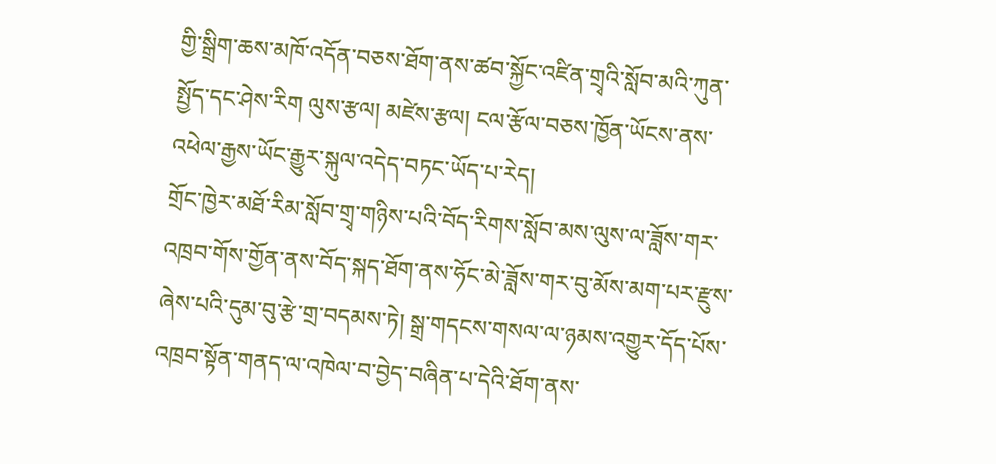གྱི་སྒྲིག་ཆས་མཁོ་འདོན་བཅས་ཐོག་ནས་ཚབ་སྐྱོང་འཛིན་གྲྭའི་སློབ་མའི་ཀུན་སྤྱོད་དང་ཤེས་རིག ལུས་རྩལ། མཛེས་རྩལ། ངལ་རྩོལ་བཅས་ཁྱོན་ཡོངས་ནས་འཕེལ་རྒྱས་ཡོང་རྒྱུར་སྐུལ་འདེད་བཏང་ཡོད་པ་རེད།
གྲོང་ཁྱེར་མཐོ་རིམ་སློབ་གྲྭ་གཉིས་པའི་བོད་རིགས་སློབ་མས་ལུས་ལ་ཟློས་གར་འཁྲབ་གོས་གྱོན་ནས་བོད་སྐད་ཐོག་ནས་ཧོང་མེ་ཟློས་གར་བུ་མོས་མག་པར་རྫུས་ཞེས་པའི་དུམ་བུ་རྩེ་གྲ་བདམས་ཏེ། སྒྲ་གདངས་གསལ་ལ་ཉམས་འགྱུར་དོད་པོས་འཁྲབ་སྟོན་གནད་ལ་འཁེལ་བ་བྱེད་བཞིན་པ་དེའི་ཐོག་ནས་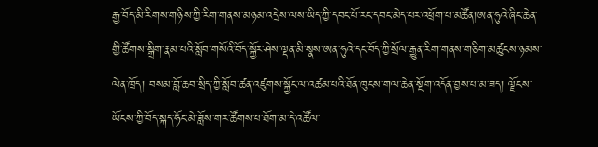རྒྱ་བོད་མི་རིགས་གཉིས་ཀྱི་རིག་གནས་མཉམ་འདྲེས་ལས་ཡིད་ཀྱི་དབང་པོ་རང་དབང་མེད་པར་འཕྲོག་པ་མཚོན།ཨན་ཧུའེ་ཞིང་ཆེན་གྱི་ཚོགས་སྒྲིག་རྣམ་པའི་སློབ་གསོའི་བོད་སྐྱོར་ཤེས་ལྡན་མི་སྣས་ཨན་ཧུའེ་དང་བོད་ཀྱི་སྲོལ་རྒྱུན་རིག་གནས་གཅིག་མཚུངས་ཉམས་ལེན་ཁྲོད། བསམ་བློ་ཆབ་སྲིད་ཀྱི་སློབ་ཚན་འཛུགས་སྐྱོང་ལ་འཚམ་པའི་ཐོན་ཁུངས་གལ་ཆེན་སྔོག་འདོན་བྱས་པ་མ་ཟད། ལྗོངས་ཡོངས་ཀྱི་བོད་སྐད་ཧོང་མེ་ཟློས་གར་ཚོགས་པ་ཐོག་མ་དེ་འཚོལ་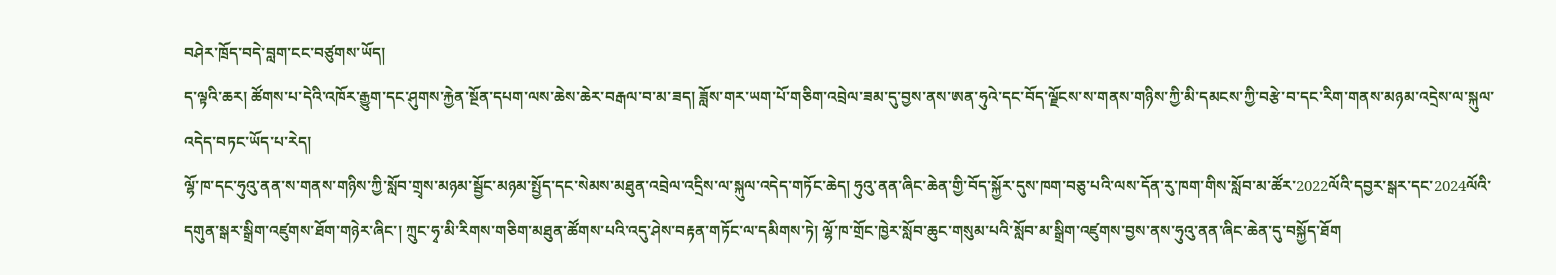བཤེར་ཁྲོད་བདེ་བླག་ངང་བཙུགས་ཡོད།
ད་ལྟའི་ཆར། ཚོགས་པ་དེའི་འཁོར་རྒྱུག་དང་ཤུགས་རྐྱེན་སྔོན་དཔག་ལས་ཆེས་ཆེར་བརྒལ་བ་མ་ཟད། ཟློས་གར་ཡག་པོ་གཅིག་འབྲེལ་ཟམ་དུ་བྱས་ནས་ཨན་ཧུའེ་དང་བོད་ལྗོངས་ས་གནས་གཉིས་ཀྱི་མི་དམངས་ཀྱི་བརྩེ་བ་དང་རིག་གནས་མཉམ་འདྲེས་ལ་སྐུལ་འདེད་བཏང་ཡོད་པ་རེད།
ལྷོ་ཁ་དང་ཧུའུ་ནན་ས་གནས་གཉིས་ཀྱི་སློབ་གྲྭས་མཉམ་སྦྱོང་མཉམ་སྤྱོད་དང་སེམས་མཐུན་འབྲེལ་འདྲིས་ལ་སྐུལ་འདེད་གཏོང་ཆེད། ཧུའུ་ནན་ཞིང་ཆེན་གྱི་བོད་སྐྱོར་དུས་ཁག་བཅུ་པའི་ལས་དོན་རུ་ཁག་གིས་སློབ་མ་ཚོར་2022ལོའི་དབྱར་སྒར་དང་2024ལོའི་དགུན་སྒར་སྒྲིག་འཛུགས་ཐོག་གཉེར་ཞིང་། ཀྲུང་ཧྭ་མི་རིགས་གཅིག་མཐུན་ཚོགས་པའི་འདུ་ཤེས་བརྟན་གཏོང་ལ་དམིགས་ཏེ། ལྷོ་ཁ་གྲོང་ཁྱེར་སློབ་ཆུང་གསུམ་པའི་སློབ་མ་སྒྲིག་འཛུགས་བྱས་ནས་ཧུའུ་ནན་ཞིང་ཆེན་དུ་བསྐྱོད་ཐོག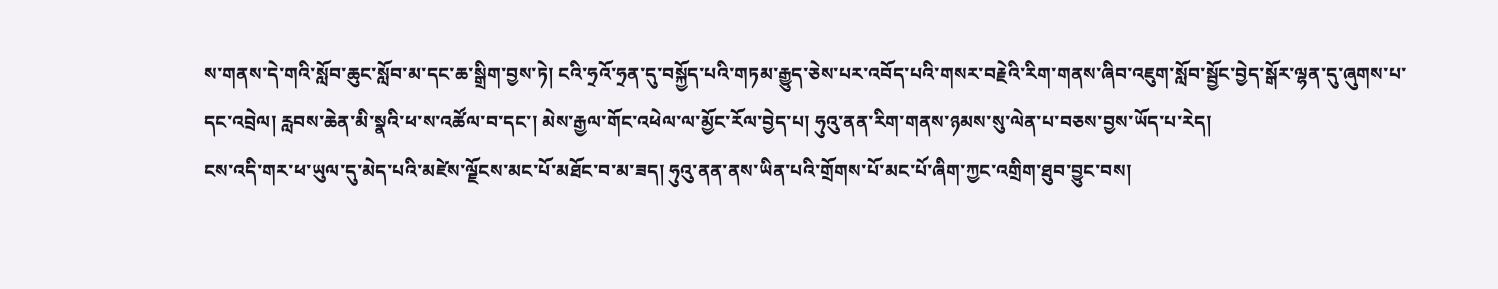ས་གནས་དེ་གའི་སློབ་ཆུང་སློབ་མ་དང་ཆ་སྒྲིག་བྱས་ཏེ། ངའི་ཧྲའོ་ཧྲན་དུ་བསྐྱོད་པའི་གཏམ་རྒྱུད་ཅེས་པར་འབོད་པའི་གསར་བརྗེའི་རིག་གནས་ཞིབ་འཇུག་སློབ་སྦྱོང་བྱེད་སྒོར་ལྷན་དུ་ཞུགས་པ་དང་འབྲེལ། རླབས་ཆེན་མི་སྣའི་ཕ་ས་འཚོལ་བ་དང་། མེས་རྒྱལ་གོང་འཕེལ་ལ་མྱོང་རོལ་བྱེད་པ། ཧུའུ་ནན་རིག་གནས་ཉམས་སུ་ལེན་པ་བཅས་བྱས་ཡོད་པ་རེད།
ངས་འདི་གར་ཕ་ཡུལ་དུ་མེད་པའི་མཛེས་ལྗོངས་མང་པོ་མཐོང་བ་མ་ཟད། ཧུའུ་ནན་ནས་ཡིན་པའི་གྲོགས་པོ་མང་པོ་ཞིག་ཀྱང་འགྲིག་ཐུབ་བྱུང་བས།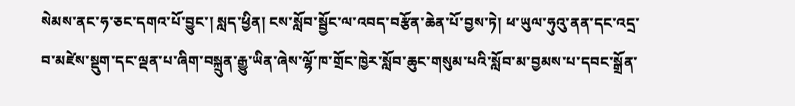སེམས་ནང་ཧ་ཅང་དགའ་པོ་བྱུང་། སླད་ཕྱིན། ངས་སློབ་སྦྱོང་ལ་འབད་བརྩོན་ཆེན་པོ་བྱས་ཏེ། ཕ་ཡུལ་ཧུའུ་ནན་དང་འདྲ་བ་མཛེས་སྡུག་དང་ལྡན་པ་ཞིག་བསྐྲུན་རྒྱུ་ཡིན་ཞེས་ལྷོ་ཁ་གྲོང་ཁྱེར་སློབ་ཆུང་གསུམ་པའི་སློབ་མ་བྱམས་པ་དབང་སྒྲོན་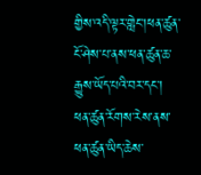གྱིས་འདི་ལྟར་གླེང་།ཕན་ཚུན་ངོ་ཤེས་པ་ནས་ཕན་ཚུན་ཆ་རྒྱུས་ཡོད་པའི་བར་དང་། ཕན་ཚུན་རོགས་རེས་ནས་ཕན་ཚུན་ཡིད་ཆེས་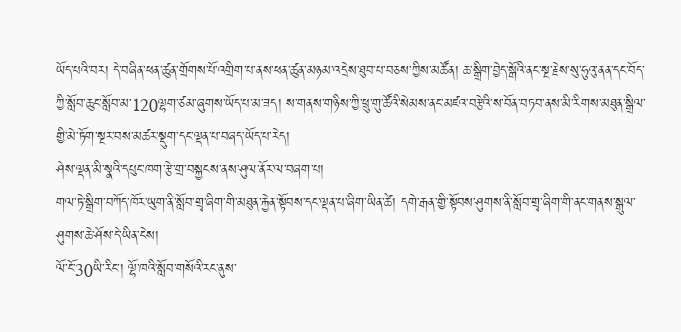ཡོད་པའི་བར། དེ་བཞིན་ཕན་ཚུན་གྲོགས་པོ་འགྲིག་པ་ནས་ཕན་ཚུན་མཉམ་འདྲེས་ཐུབ་པ་བཅས་ཀྱིས་མཚོན། ཆ་སྒྲིག་བྱེད་སྒོའི་ནང་སྔ་རྗེས་སུ་ཧུའུ་ནན་དང་བོད་ཀྱི་སློབ་ཆུང་སློབ་མ་120ལྷག་ཙམ་ཞུགས་ཡོད་པ་མ་ཟད། ས་གནས་གཉིས་ཀྱི་ཕྲུ་གུ་ཚོའི་སེམས་ནང་མཛའ་བརྩེའི་ས་བོན་བཏབ་ནས་མི་རིགས་མཐུན་སྒྲིལ་གྱི་མེ་ཏོག་སྔར་བས་མཚར་སྡུག་དང་ལྡན་པ་བཞད་ཡོད་པ་རེད།
ཤེས་ལྡན་མི་སྣའི་དཔུང་ཁག་རྩེ་གྲ་བསྐྱངས་ནས་ཤུལ་ནོར་ལ་བཞག་པ།
གལ་ཏེ་སྒྲིག་བཀོད་ཁོར་ཡུག་ནི་སློབ་གྲྭ་ཞིག་གི་མཐུན་རྐྱེན་སྟོབས་དང་ལྡན་པ་ཞིག་ཡིན་ཚེ། དགེ་རྒན་གྱི་སྟོབས་ཤུགས་ནི་སློབ་གྲྭ་ཞིག་གི་ནང་གནས་སྒུལ་ཤུགས་ཆེ་ཤོས་དེ་ཡིན་ངེས།
ལོ་ངོ་30ཡི་རིང་། ལྷོ་ཁའི་སློབ་གསོའི་རང་ནུས་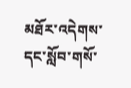མཐོར་འདེགས་དང་སློབ་གསོ་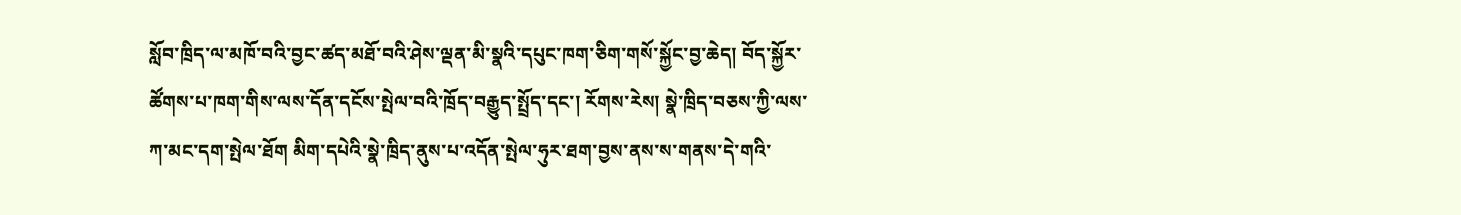སློབ་ཁྲིད་ལ་མཁོ་བའི་བྱང་ཚད་མཐོ་བའི་ཤེས་ལྡན་མི་སྣའི་དཔུང་ཁག་ཅིག་གསོ་སྐྱོང་བྱ་ཆེད། བོད་སྐྱོར་ཚོགས་པ་ཁག་གིས་ལས་དོན་དངོས་སྤེལ་བའི་ཁྲོད་བརྒྱུད་སྤྲོད་དང་། རོགས་རེས། སྣེ་ཁྲིད་བཅས་ཀྱི་ལས་ཀ་མང་དག་སྤེལ་ཐོག མིག་དཔེའི་སྣེ་ཁྲིད་ནུས་པ་འདོན་སྤེལ་ཧུར་ཐག་བྱས་ནས་ས་གནས་དེ་གའི་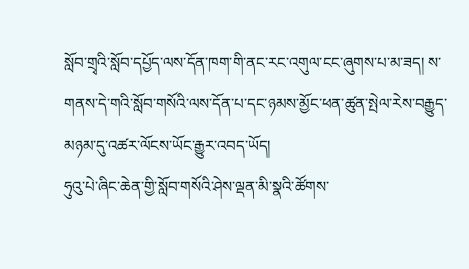སློབ་གྲྭའི་སློབ་དཔྱོད་ལས་དོན་ཁག་གི་ནང་རང་འགུལ་ངང་ཞུགས་པ་མ་ཟད། ས་གནས་དེ་གའི་སློབ་གསོའི་ལས་དོན་པ་དང་ཉམས་མྱོང་ཕན་ཚུན་སྤེལ་རེས་བརྒྱུད་མཉམ་དུ་འཚར་ལོངས་ཡོང་རྒྱུར་འབད་ཡོད།
ཧུའུ་པེ་ཞིང་ཆེན་གྱི་སློབ་གསོའི་ཤེས་ལྡན་མི་སྣའི་ཚོགས་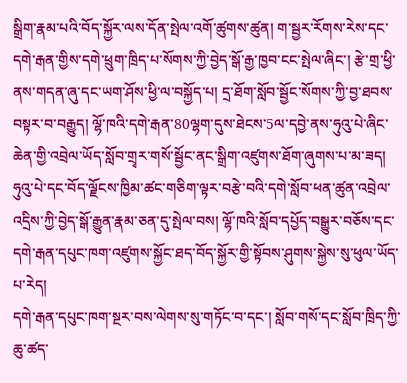སྒྲིག་རྣམ་པའི་བོད་སྐྱོར་ལས་དོན་སྤེལ་འགོ་ཚུགས་ཚུན། ག་སྦྱར་རོགས་རེས་དང་དགེ་རྒན་གྱིས་དགེ་ཕྲུག་ཁྲིད་པ་སོགས་ཀྱི་བྱེད་སྒོ་རྒྱ་ཁྱབ་ངང་སྤེལ་ཞིང་། རྩེ་གྲ་ཕྱི་ནས་གདན་ཞུ་དང་ཡག་ཤོས་ཕྱི་ལ་བསྐྱོད་པ། དྲ་ཐོག་སློབ་སྦྱོང་སོགས་ཀྱི་བྱ་ཐབས་བསྟར་བ་བརྒྱུད། ལྷོ་ཁའི་དགེ་རྒན་80ལྷག་དུས་ཐེངས་5ལ་དབྱེ་ནས་ཧུའུ་པེ་ཞིང་ཆེན་གྱི་འབྲེལ་ཡོད་སློབ་གྲྭར་གསོ་སྦྱོང་ནང་སྒྲིག་འཛུགས་ཐོག་ཞུགས་པ་མ་ཟད། ཧུའུ་པེ་དང་བོད་ལྗོངས་ཁྱིམ་ཚང་གཅིག་ལྟར་བརྩེ་བའི་དགེ་སློབ་ཕན་ཚུན་འབྲེལ་འདྲིས་ཀྱི་བྱེད་སྒོ་རྒྱུན་རྣམ་ཅན་དུ་སྤེལ་བས། ལྷོ་ཁའི་སློབ་དཔྱོད་བསྒྱུར་བཅོས་དང་དགེ་རྒན་དཔུང་ཁག་འཛུགས་སྐྱོང་ཐད་བོད་སྐྱོར་གྱི་སྟོབས་ཤུགས་སྐྱེས་སུ་ཕུལ་ཡོད་པ་རེད།
དགེ་རྒན་དཔུང་ཁག་སྔར་བས་ལེགས་སུ་གཏོང་བ་དང་། སློབ་གསོ་དང་སློབ་ཁྲིད་ཀྱི་ཆུ་ཚད་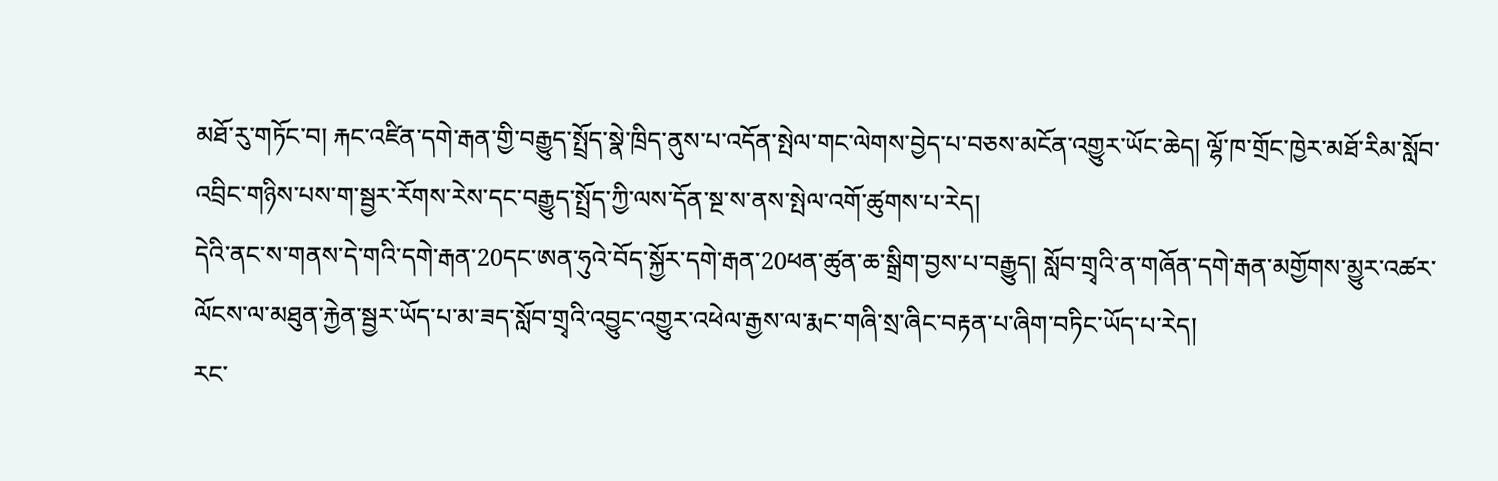མཐོ་རུ་གཏོང་བ། རྐང་འཛིན་དགེ་རྒན་གྱི་བརྒྱུད་སྤྲོད་སྣེ་ཁྲིད་ནུས་པ་འདོན་སྤེལ་གང་ལེགས་བྱེད་པ་བཅས་མངོན་འགྱུར་ཡོང་ཆེད། ལྷོ་ཁ་གྲོང་ཁྱེར་མཐོ་རིམ་སློབ་འབྲིང་གཉིས་པས་ག་སྦྱར་རོགས་རེས་དང་བརྒྱུད་སྤྲོད་ཀྱི་ལས་དོན་སྔ་ས་ནས་སྤེལ་འགོ་ཚུགས་པ་རེད།
དེའི་ནང་ས་གནས་དེ་གའི་དགེ་རྒན་20དང་ཨན་ཧུའེ་བོད་སྐྱོར་དགེ་རྒན་20ཕན་ཚུན་ཆ་སྒྲིག་བྱས་པ་བརྒྱུད། སློབ་གྲྭའི་ན་གཞོན་དགེ་རྒན་མགྱོགས་མྱུར་འཚར་ལོངས་ལ་མཐུན་རྐྱེན་སྦྱར་ཡོད་པ་མ་ཟད་སློབ་གྲྭའི་འབྱུང་འགྱུར་འཕེལ་རྒྱས་ལ་རྨང་གཞི་སྲ་ཞིང་བརྟན་པ་ཞིག་བཏིང་ཡོད་པ་རེད།
རང་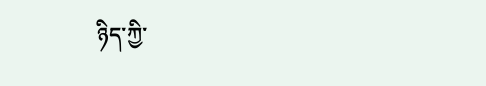ཉིད་ཀྱི་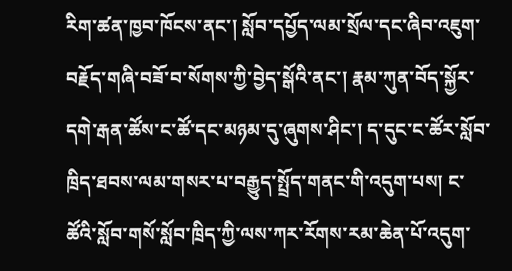རིག་ཚན་ཁྱབ་ཁོངས་ནང་། སློབ་དཔྱོད་ལམ་སྲོལ་དང་ཞིབ་འཇུག་བརྗོད་གཞི་བཟོ་བ་སོགས་ཀྱི་བྱེད་སྒོའི་ནང་། རྣམ་ཀུན་བོད་སྐྱོར་དགེ་རྒན་ཚོས་ང་ཚོ་དང་མཉམ་དུ་ཞུགས་ཤིང་། ད་དུང་ང་ཚོར་སློབ་ཁྲིད་ཐབས་ལམ་གསར་པ་བརྒྱུད་སྤྲོད་གནང་གི་འདུག་པས། ང་ཚོའི་སློབ་གསོ་སློབ་ཁྲིད་ཀྱི་ལས་ཀར་རོགས་རམ་ཆེན་པོ་འདུག་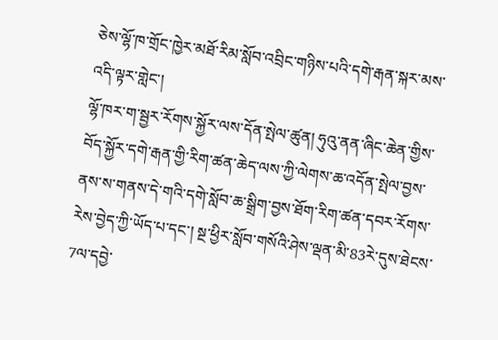ཅེས་ལྷོ་ཁ་གྲོང་ཁྱེར་མཐོ་རིམ་སློབ་འབྲིང་གཉིས་པའི་དགེ་རྒན་སྐར་མས་འདི་ལྟར་གླེང་།
ལྷོ་ཁར་ག་སྦྱར་རོགས་སྐྱོར་ལས་དོན་སྤེལ་ཚུན། ཧུའུ་ནན་ཞིང་ཆེན་གྱིས་བོད་སྐྱོར་དགེ་རྒན་གྱི་རིག་ཚན་ཆེད་ལས་ཀྱི་ལེགས་ཆ་འདོན་སྤེལ་བྱས་ནས་ས་གནས་དེ་གའི་དགེ་སློབ་ཆ་སྒྲིག་བྱས་ཐོག་རིག་ཚན་དབར་རོགས་རེས་བྱེད་ཀྱི་ཡོད་པ་དང་། སྔ་ཕྱིར་སློབ་གསོའི་ཤེས་ལྡན་མི་83རེ་དུས་ཐེངས་7ལ་དབྱེ་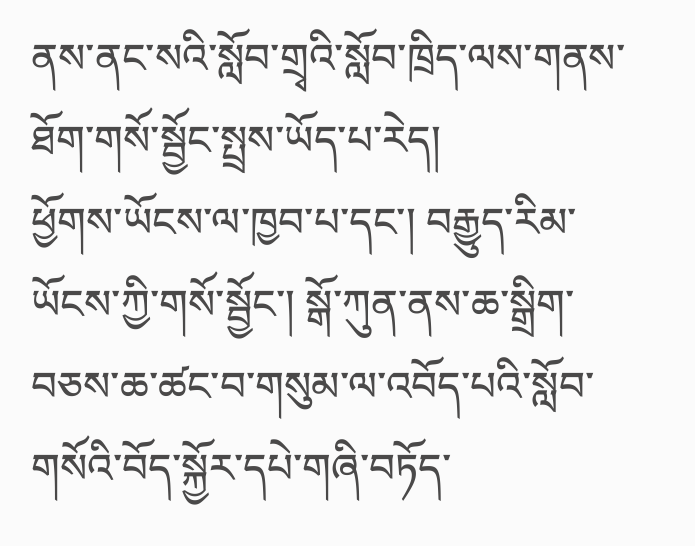ནས་ནང་སའི་སློབ་གྲྭའི་སློབ་ཁྲིད་ལས་གནས་ཐོག་གསོ་སྦྱོང་སྤྲས་ཡོད་པ་རེད།
ཕྱོགས་ཡོངས་ལ་ཁྱབ་པ་དང་། བརྒྱུད་རིམ་ཡོངས་ཀྱི་གསོ་སྦྱོང་། སྒོ་ཀུན་ནས་ཆ་སྒྲིག་བཅས་ཆ་ཚང་བ་གསུམ་ལ་འབོད་པའི་སློབ་གསོའི་བོད་སྐྱོར་དཔེ་གཞི་བཏོད་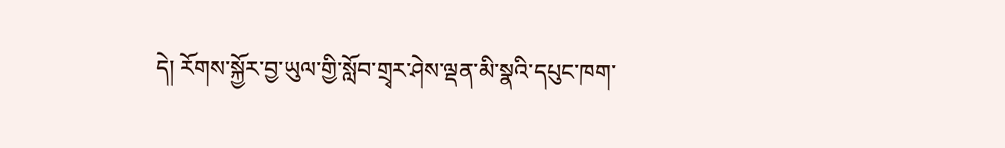དེ། རོགས་སྐྱོར་བྱ་ཡུལ་གྱི་སློབ་གྲྭར་ཤེས་ལྡན་མི་སྣའི་དཔུང་ཁག་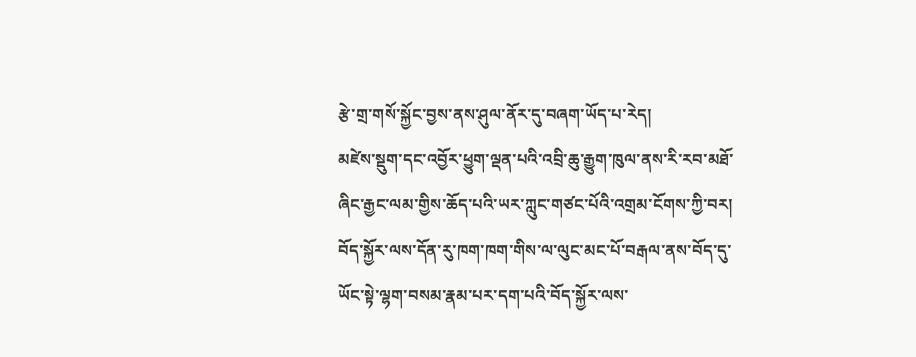རྩེ་གྲ་གསོ་སྐྱོང་བྱས་ནས་ཤུལ་ནོར་དུ་བཞག་ཡོད་པ་རེད།
མཛེས་སྡུག་དང་འབྱོར་ཕྱུག་ལྡན་པའི་འབྲི་ཆུ་རྒྱུག་ཁུལ་ནས་རི་རབ་མཐོ་ཞིང་རྒྱང་ལམ་གྱིས་ཆོད་པའི་ཡར་ཀླུང་གཙང་པོའི་འགྲམ་ངོགས་ཀྱི་བར། བོད་སྐྱོར་ལས་དོན་རུ་ཁག་ཁག་གིས་ལ་ལུང་མང་པོ་བརྒལ་ནས་བོད་དུ་ཡོང་སྟེ་ལྷག་བསམ་རྣམ་པར་དག་པའི་བོད་སྐྱོར་ལས་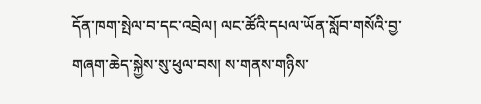དོན་ཁག་སྤེལ་བ་དང་འབྲེལ། ལང་ཚོའི་དཔལ་ཡོན་སློབ་གསོའི་བྱ་གཞག་ཆེད་སྐྱེས་སུ་ཕུལ་བས། ས་གནས་གཉིས་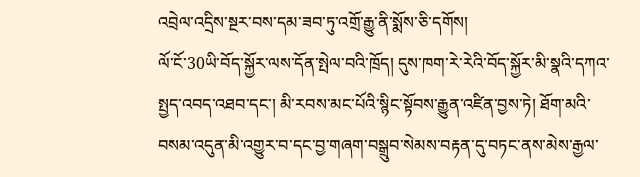འབྲེལ་འདྲིས་སྔར་བས་དམ་ཟབ་ཏུ་འགྲོ་རྒྱུ་ནི་སྨོས་ཅི་དགོས།
ལོ་ངོ་30ཡི་བོད་སྐྱོར་ལས་དོན་སྤེལ་བའི་ཁྲོད། དུས་ཁག་རེ་རེའི་བོད་སྐྱོར་མི་སྣའི་དཀའ་སྤྱད་འབད་འཐབ་དང་། མི་རབས་མང་པོའི་སྙིང་སྟོབས་རྒྱུན་འཛིན་བྱས་ཏེ། ཐོག་མའི་བསམ་འདུན་མི་འགྱུར་བ་དང་བྱ་གཞག་བསྒྲུབ་སེམས་བརྟན་དུ་བཏང་ནས་མེས་རྒྱལ་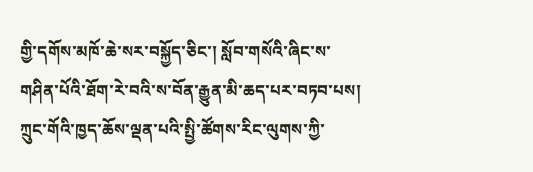གྱི་དགོས་མཁོ་ཆེ་སར་བསྐྱོད་ཅིང་། སློབ་གསོའི་ཞིང་ས་གཤིན་པོའི་ཐོག་རེ་བའི་ས་བོན་རྒྱུན་མི་ཆད་པར་བཏབ་པས། ཀྲུང་གོའི་ཁྱད་ཆོས་ལྡན་པའི་སྤྱི་ཚོགས་རིང་ལུགས་ཀྱི་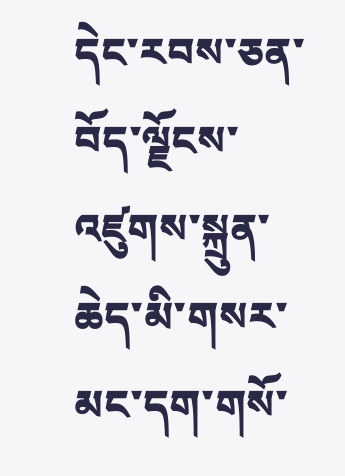དེང་རབས་ཅན་བོད་ལྗོངས་འཛུགས་སྐྲུན་ཆེད་མི་གསར་མང་དག་གསོ་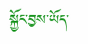སྐྱོང་བྱས་ཡོད་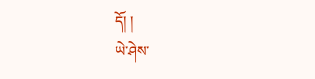དོ། །
ཡེ་ཤེས་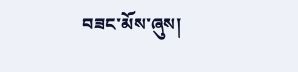བཟང་མོས་ཞུས།